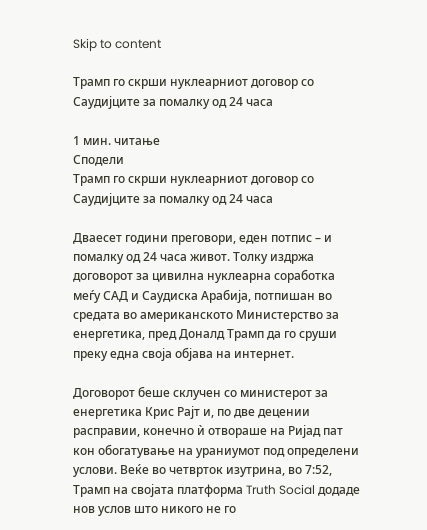Skip to content

Трамп го скрши нуклеарниот договор со Саудијците за помалку од 24 часа

1 мин. читање
Сподели
Трамп го скрши нуклеарниот договор со Саудијците за помалку од 24 часа

Дваесет години преговори, еден потпис – и помалку од 24 часа живот. Толку издржа договорот за цивилна нуклеарна соработка меѓу САД и Саудиска Арабија, потпишан во средата во американското Министерство за енергетика, пред Доналд Трамп да го сруши преку една своја објава на интернет.

Договорот беше склучен со министерот за енергетика Крис Рајт и, по две децении расправии, конечно ѝ отвораше на Ријад пат кон обогатување на ураниумот под определени услови. Веќе во четврток изутрина, во 7:52, Трамп на својата платформа Truth Social додаде нов услов што никого не го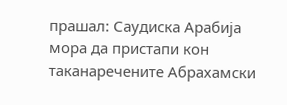прашал: Саудиска Арабија мора да пристапи кон таканаречените Абрахамски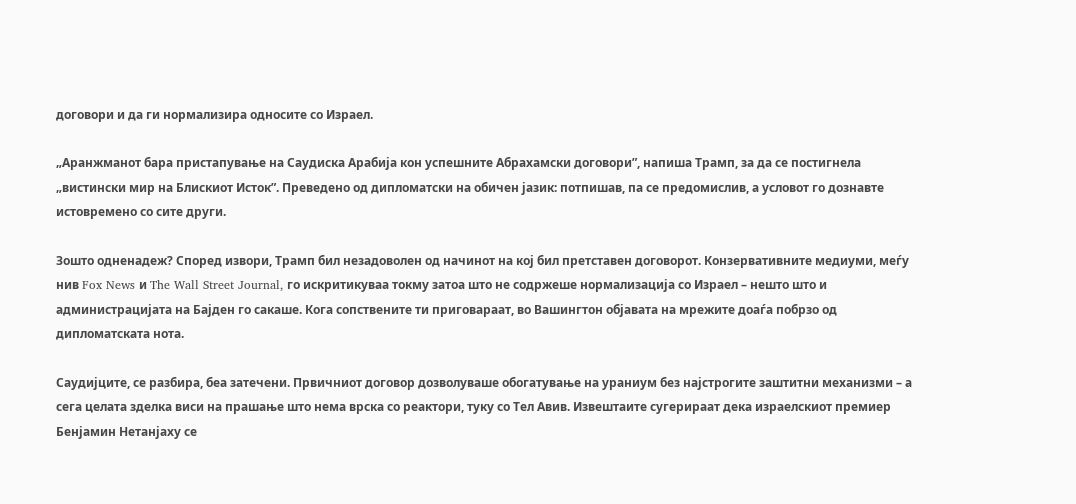договори и да ги нормализира односите со Израел.

„Аранжманот бара пристапување на Саудиска Арабија кон успешните Абрахамски договори”, напиша Трамп, за да се постигнела „вистински мир на Блискиот Исток”. Преведено од дипломатски на обичен јазик: потпишав, па се предомислив, а условот го дознавте истовремено со сите други.

Зошто одненадеж? Според извори, Трамп бил незадоволен од начинот на кој бил претставен договорот. Конзервативните медиуми, меѓу нив Fox News и The Wall Street Journal, го искритикуваа токму затоа што не содржеше нормализација со Израел – нешто што и администрацијата на Бајден го сакаше. Кога сопствените ти приговараат, во Вашингтон објавата на мрежите доаѓа побрзо од дипломатската нота.

Саудијците, се разбира, беа затечени. Првичниот договор дозволуваше обогатување на ураниум без најстрогите заштитни механизми – а сега целата зделка виси на прашање што нема врска со реактори, туку со Тел Авив. Извештаите сугерираат дека израелскиот премиер Бенјамин Нетанјаху се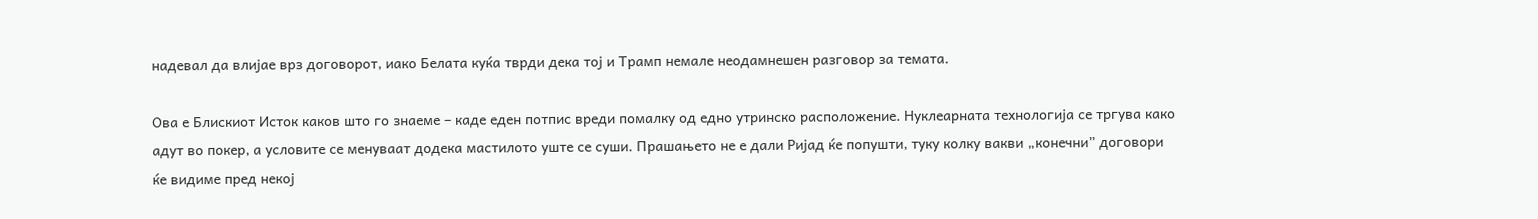надевал да влијае врз договорот, иако Белата куќа тврди дека тој и Трамп немале неодамнешен разговор за темата.

Ова е Блискиот Исток каков што го знаеме – каде еден потпис вреди помалку од едно утринско расположение. Нуклеарната технологија се тргува како адут во покер, а условите се менуваат додека мастилото уште се суши. Прашањето не е дали Ријад ќе попушти, туку колку вакви „конечни” договори ќе видиме пред некој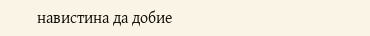навистина да добие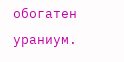обогатен ураниум.